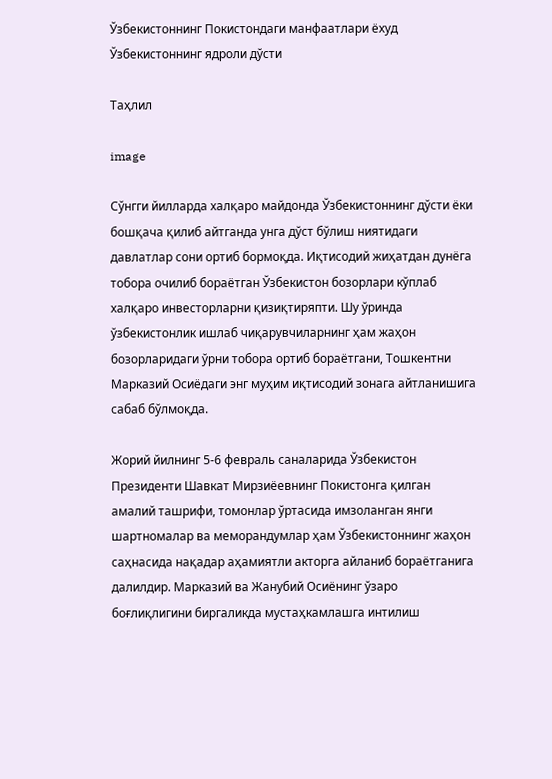Ўзбекистоннинг Покистондаги манфаатлари ёхуд Ўзбекистоннинг ядроли дўсти

Таҳлил

image

Сўнгги йилларда халқаро майдонда Ўзбекистоннинг дўсти ёки бошқача қилиб айтганда унга дўст бўлиш ниятидаги давлатлар сони ортиб бормоқда. Иқтисодий жиҳатдан дунёга тобора очилиб бораётган Ўзбекистон бозорлари кўплаб халқаро инвесторларни қизиқтиряпти. Шу ўринда ўзбекистонлик ишлаб чиқарувчиларнинг ҳам жаҳон бозорларидаги ўрни тобора ортиб бораётгани, Тошкентни Марказий Oсиёдаги энг муҳим иқтисодий зонага айтланишига сабаб бўлмоқда.

Жорий йилнинг 5-6 февраль саналарида Ўзбекистон Президенти Шавкат Мирзиёевнинг Покистонга қилган амалий ташрифи, томонлар ўртасида имзоланган янги шартномалар ва меморандумлар ҳам Ўзбекистоннинг жаҳон саҳнасида нақадар аҳамиятли акторга айланиб бораётганига далилдир. Марказий ва Жанубий Осиёнинг ўзаро боғлиқлигини биргаликда мустаҳкамлашга интилиш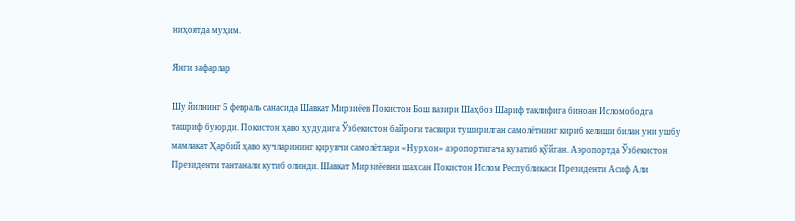ниҳоятда муҳим.

Янги зафарлар

Шу йилнинг 5 февраль санасида Шавкат Мирзиёев Покистон Бош вазири Шаҳбоз Шариф таклифига биноан Исломободга ташриф буюрди. Покистон ҳаво ҳудудига Ўзбекистон байроғи тасвири туширилган самолётнинг кириб келиши билан уни ушбу мамлакат Ҳарбий ҳаво кучларининг қирувчи самолётлари «Нурхон» аэропортигача кузатиб қўйган. Аэропортда Ўзбекистон Президенти тантанали кутиб олинди. Шавкат Мирзиёевни шахсан Покистон Ислом Республикаси Президенти Асиф Али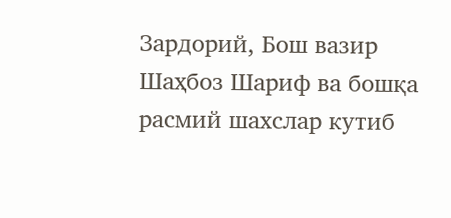Зардорий, Бош вазир Шаҳбоз Шариф ва бошқа расмий шахслар кутиб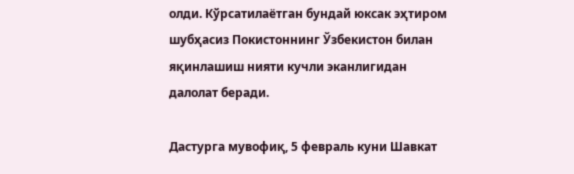олди. Кўрсатилаётган бундай юксак эҳтиром шубҳасиз Покистоннинг Ўзбекистон билан яқинлашиш нияти кучли эканлигидан далолат беради.

Дастурга мувофиқ, 5 февраль куни Шавкат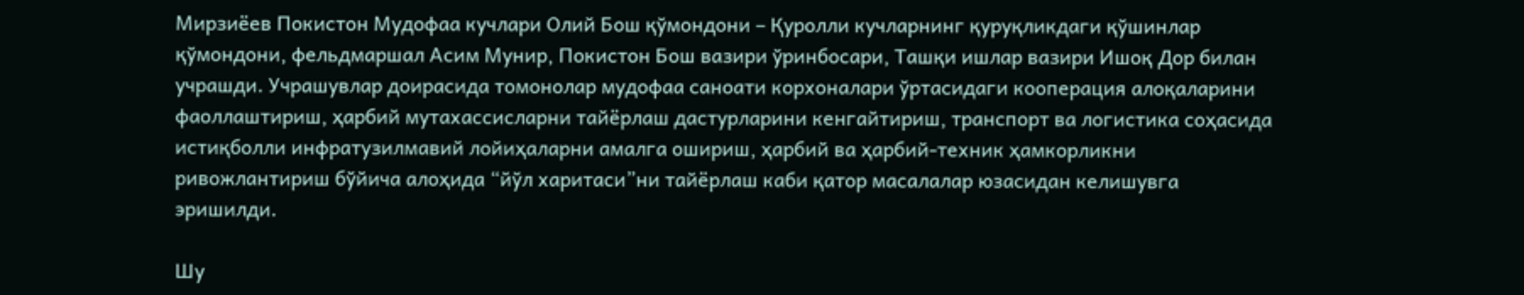Мирзиёев Покистон Мудофаа кучлари Олий Бош қўмондони – Қуролли кучларнинг қуруқликдаги қўшинлар қўмондони, фельдмаршал Асим Мунир, Покистон Бош вазири ўринбосари, Ташқи ишлар вазири Ишоқ Дор билан учрашди. Учрашувлар доирасида томонолар мудофаа саноати корхоналари ўртасидаги кооперация алоқаларини фаоллаштириш, ҳарбий мутахассисларни тайёрлаш дастурларини кенгайтириш, транспорт ва логистика соҳасида истиқболли инфратузилмавий лойиҳаларни амалга ошириш, ҳарбий ва ҳарбий-техник ҳамкорликни ривожлантириш бўйича алоҳида “йўл харитаси”ни тайёрлаш каби қатор масалалар юзасидан келишувга эришилди.

Шу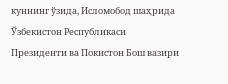куннинг ўзида, Исломобод шаҳрида Ўзбекистон Республикаси Президенти ва Покистон Бош вазири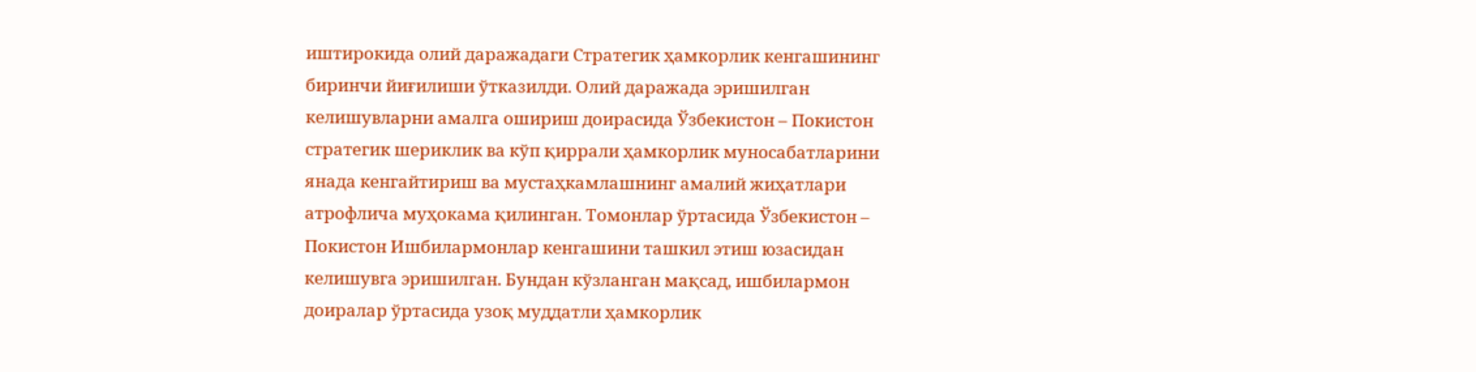иштирокида олий даражадаги Стратегик ҳамкорлик кенгашининг биринчи йиғилиши ўтказилди. Олий даражада эришилган келишувларни амалга ошириш доирасида Ўзбекистон – Покистон стратегик шериклик ва кўп қиррали ҳамкорлик муносабатларини янада кенгайтириш ва мустаҳкамлашнинг амалий жиҳатлари атрофлича муҳокама қилинган. Томонлар ўртасида Ўзбекистон – Покистон Ишбилармонлар кенгашини ташкил этиш юзасидан келишувга эришилган. Бундан кўзланган мақсад, ишбилармон доиралар ўртасида узоқ муддатли ҳамкорлик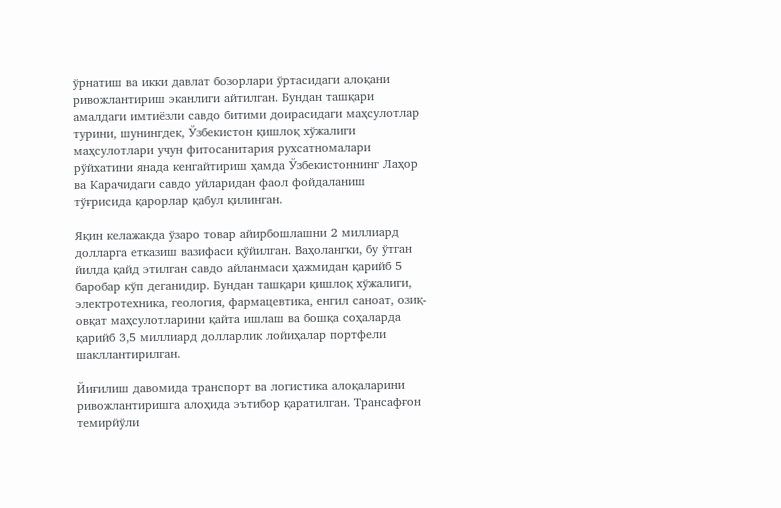ўрнатиш ва икки давлат бозорлари ўртасидаги алоқани ривожлантириш эканлиги айтилган. Бундан ташқари амалдаги имтиёзли савдо битими доирасидаги маҳсулотлар турини, шунингдек, Ўзбекистон қишлоқ хўжалиги маҳсулотлари учун фитосанитария рухсатномалари рўйхатини янада кенгайтириш ҳамда Ўзбекистоннинг Лаҳор ва Карачидаги савдо уйларидан фаол фойдаланиш тўғрисида қарорлар қабул қилинган.

Яқин келажакда ўзаро товар айирбошлашни 2 миллиард долларга етказиш вазифаси қўйилган. Ваҳолангки, бу ўтган йилда қайд этилган савдо айланмаси ҳажмидан қарийб 5 баробар кўп деганидир. Бундан ташқари қишлоқ хўжалиги, электротехника, геология, фармацевтика, енгил саноат, озиқ-овқат маҳсулотларини қайта ишлаш ва бошқа соҳаларда қарийб 3,5 миллиард долларлик лойиҳалар портфели шакллантирилган.

Йиғилиш давомида транспорт ва логистика алоқаларини ривожлантиришга алоҳида эътибор қаратилган. Трансафғон темирйўли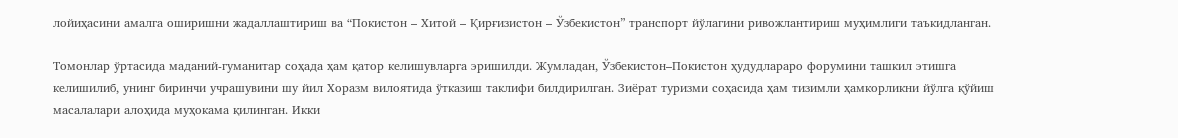лойиҳасини амалга оширишни жадаллаштириш ва “Покистон – Хитой – Қирғизистон – Ўзбекистон” транспорт йўлагини ривожлантириш муҳимлиги таъкидланган.

Томонлар ўртасида маданий-гуманитар соҳада ҳам қатор келишувларга эришилди. Жумладан, Ўзбекистон–Покистон ҳудудлараро форумини ташкил этишга келишилиб, унинг биринчи учрашувини шу йил Хоразм вилоятида ўтказиш таклифи билдирилган. Зиёрат туризми соҳасида ҳам тизимли ҳамкорликни йўлга қўйиш масалалари алоҳида муҳокама қилинган. Икки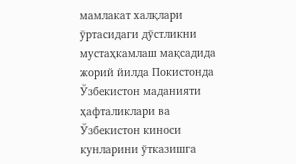мамлакат халқлари ўртасидаги дўстликни мустаҳкамлаш мақсадида жорий йилда Покистонда Ўзбекистон маданияти ҳафталиклари ва Ўзбекистон киноси кунларини ўтказишга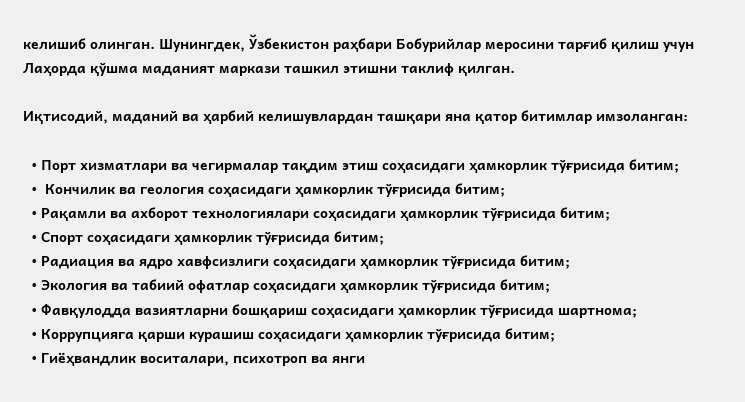келишиб олинган. Шунингдек, Ўзбекистон раҳбари Бобурийлар меросини тарғиб қилиш учун Лаҳорда қўшма маданият маркази ташкил этишни таклиф қилган.

Иқтисодий, маданий ва ҳарбий келишувлардан ташқари яна қатор битимлар имзоланган:

  • Порт хизматлари ва чегирмалар тақдим этиш соҳасидаги ҳамкорлик тўғрисида битим;
  •  Кончилик ва геология соҳасидаги ҳамкорлик тўғрисида битим;
  • Рақамли ва ахборот технологиялари соҳасидаги ҳамкорлик тўғрисида битим;
  • Спорт соҳасидаги ҳамкорлик тўғрисида битим;
  • Радиация ва ядро хавфсизлиги соҳасидаги ҳамкорлик тўғрисида битим;
  • Экология ва табиий офатлар соҳасидаги ҳамкорлик тўғрисида битим;
  • Фавқулодда вазиятларни бошқариш соҳасидаги ҳамкорлик тўғрисида шартнома;
  • Коррупцияга қарши курашиш соҳасидаги ҳамкорлик тўғрисида битим;
  • Гиёҳвандлик воситалари, психотроп ва янги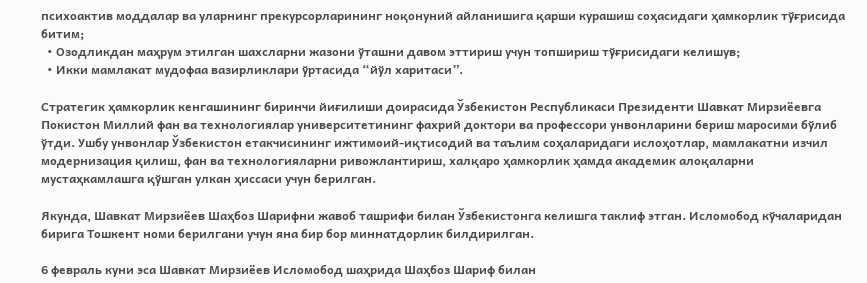психоактив моддалар ва уларнинг прекурсорларининг ноқонуний айланишига қарши курашиш соҳасидаги ҳамкорлик тўғрисида битим;
  • Озодликдан маҳрум этилган шахсларни жазони ўташни давом эттириш учун топшириш тўғрисидаги келишув;
  • Икки мамлакат мудофаа вазирликлари ўртасида “йўл харитаси”.

Стратегик ҳамкорлик кенгашининг биринчи йиғилиши доирасида Ўзбекистон Республикаси Президенти Шавкат Мирзиёевга Покистон Миллий фан ва технологиялар университетининг фахрий доктори ва профессори унвонларини бериш маросими бўлиб ўтди. Ушбу унвонлар Ўзбекистон етакчисининг ижтимоий-иқтисодий ва таълим соҳаларидаги ислоҳотлар, мамлакатни изчил модернизация қилиш, фан ва технологияларни ривожлантириш, халқаро ҳамкорлик ҳамда академик алоқаларни мустаҳкамлашга қўшган улкан ҳиссаси учун берилган.

Якунда, Шавкат Мирзиёев Шаҳбоз Шарифни жавоб ташрифи билан Ўзбекистонга келишга таклиф этган. Исломобод кўчаларидан бирига Тошкент номи берилгани учун яна бир бор миннатдорлик билдирилган.

6 февраль куни эса Шавкат Мирзиёев Исломобод шаҳрида Шаҳбоз Шариф билан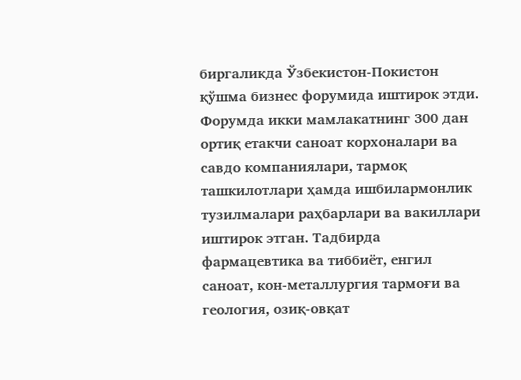биргаликда Ўзбекистон-Покистон қўшма бизнес форумида иштирок этди. Форумда икки мамлакатнинг 300 дан ортиқ етакчи саноат корхоналари ва савдо компаниялари, тармоқ ташкилотлари ҳамда ишбилармонлик тузилмалари раҳбарлари ва вакиллари иштирок этган. Тадбирда фармацевтика ва тиббиёт, енгил саноат, кон-металлургия тармоғи ва геология, озиқ-овқат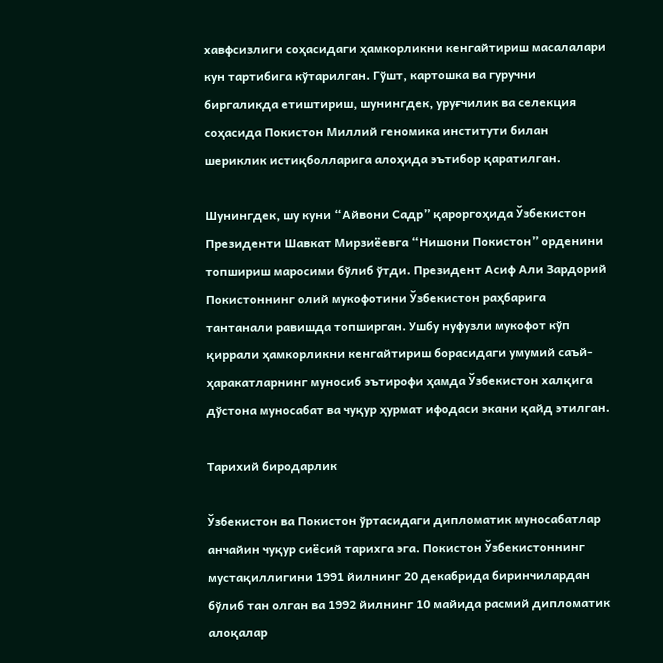хавфсизлиги соҳасидаги ҳамкорликни кенгайтириш масалалари кун тартибига кўтарилган. Гўшт, картошка ва гуручни биргаликда етиштириш, шунингдек, уруғчилик ва селекция соҳасида Покистон Миллий геномика институти билан шериклик истиқболларига алоҳида эътибор қаратилган.

Шунингдек, шу куни “Айвони Садр” қароргоҳида Ўзбекистон Президенти Шавкат Мирзиёевга “Нишони Покистон” орденини топшириш маросими бўлиб ўтди. Президент Асиф Али Зардорий Покистоннинг олий мукофотини Ўзбекистон раҳбарига тантанали равишда топширган. Ушбу нуфузли мукофот кўп қиррали ҳамкорликни кенгайтириш борасидаги умумий саъй-ҳаракатларнинг муносиб эътирофи ҳамда Ўзбекистон халқига дўстона муносабат ва чуқур ҳурмат ифодаси экани қайд этилган.

Тарихий биродарлик

Ўзбекистон ва Покистон ўртасидаги дипломатик муносабатлар анчайин чуқур сиёсий тарихга эга. Покистон Ўзбекистоннинг мустақиллигини 1991 йилнинг 20 декабрида биринчилардан бўлиб тан олган ва 1992 йилнинг 10 майида расмий дипломатик алоқалар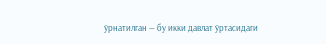ўрнатилган — бу икки давлат ўртасидаги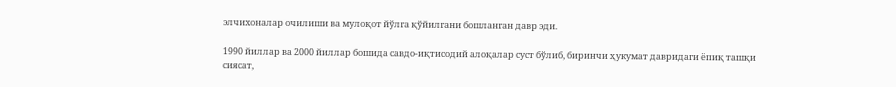элчихоналар очилиши ва мулоқот йўлга қўйилгани бошланган давр эди.

1990 йиллар ва 2000 йиллар бошида савдо-иқтисодий алоқалар суст бўлиб, биринчи ҳукумат давридаги ёпиқ ташқи сиясат,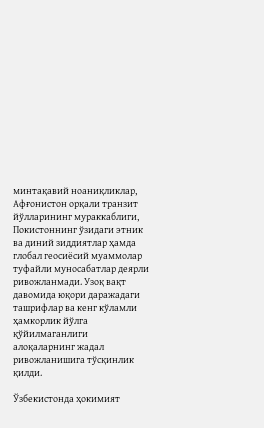минтақавий ноаниқликлар, Афғонистон орқали транзит йўлларининг мураккаблиги, Покистоннинг ўзидаги этник ва диний зиддиятлар ҳамда глобал геосиёсий муаммолар туфайли муносабатлар деярли ривожланмади. Узоқ вақт давомида юқори даражадаги ташрифлар ва кенг кўламли ҳамкорлик йўлга қўйилмаганлиги алоқаларнинг жадал ривожланишига тўсқинлик қилди.

Ўзбекистонда ҳокимият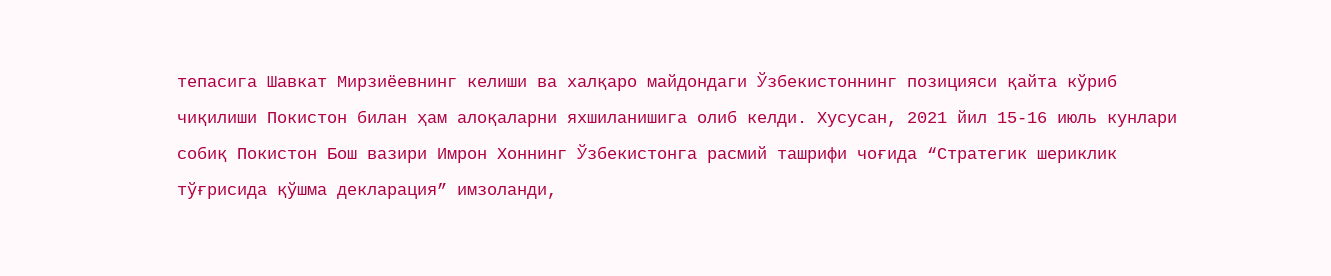тепасига Шавкат Мирзиёевнинг келиши ва халқаро майдондаги Ўзбекистоннинг позицияси қайта кўриб чиқилиши Покистон билан ҳам алоқаларни яхшиланишига олиб келди. Хусусан, 2021 йил 15-16 июль кунлари собиқ Покистон Бош вазири Имрон Хоннинг Ўзбекистонга расмий ташрифи чоғида “Стратегик шериклик тўғрисида қўшма декларация” имзоланди,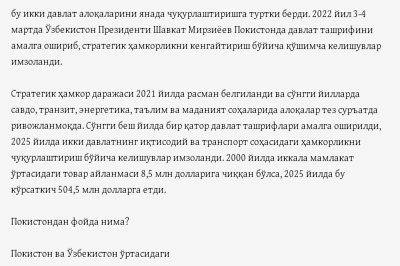бу икки давлат алоқаларини янада чуқурлаштиришга туртки берди. 2022 йил 3-4 мартда Ўзбекистон Президенти Шавкат Мирзиёев Покистонда давлат ташрифини амалга ошириб, стратегик ҳамкорликни кенгайтириш бўйича қўшимча келишувлар имзоланди.

Стратегик ҳамкор даражаси 2021 йилда расман белгиланди ва сўнгги йилларда савдо, транзит, энергетика, таълим ва маданият соҳаларида алоқалар тез суръатда ривожланмоқда. Сўнгги беш йилда бир қатор давлат ташрифлари амалга оширилди, 2025 йилда икки давлатнинг иқтисодий ва транспорт соҳасидаги ҳамкорликни чуқурлаштириш бўйича келишувлар имзоланди. 2000 йилда иккала мамлакат ўртасидаги товар айланмаси 8,5 млн долларига чиққан бўлса, 2025 йилда бу кўрсаткич 504,5 млн долларга етди.

Покистондан фойда нима?

Покистон ва Ўзбекистон ўртасидаги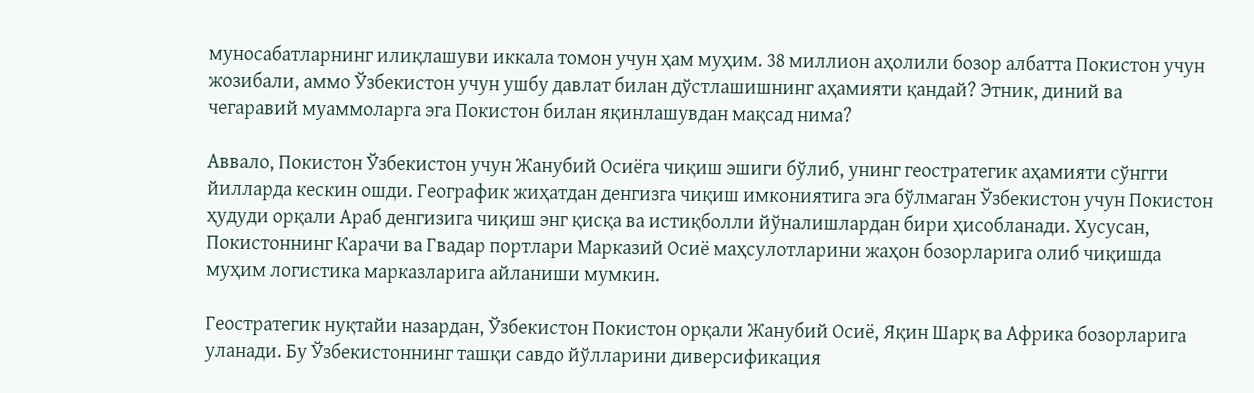муносабатларнинг илиқлашуви иккала томон учун ҳам муҳим. 38 миллион аҳолили бозор албатта Покистон учун жозибали, аммо Ўзбекистон учун ушбу давлат билан дўстлашишнинг аҳамияти қандай? Этник, диний ва чегаравий муаммоларга эга Покистон билан яқинлашувдан мақсад нима?

Аввало, Покистон Ўзбекистон учун Жанубий Осиёга чиқиш эшиги бўлиб, унинг геостратегик аҳамияти сўнгги йилларда кескин ошди. Географик жиҳатдан денгизга чиқиш имкониятига эга бўлмаган Ўзбекистон учун Покистон ҳудуди орқали Араб денгизига чиқиш энг қисқа ва истиқболли йўналишлардан бири ҳисобланади. Хусусан, Покистоннинг Карачи ва Гвадар портлари Марказий Осиё маҳсулотларини жаҳон бозорларига олиб чиқишда муҳим логистика марказларига айланиши мумкин.

Геостратегик нуқтайи назардан, Ўзбекистон Покистон орқали Жанубий Осиё, Яқин Шарқ ва Африка бозорларига уланади. Бу Ўзбекистоннинг ташқи савдо йўлларини диверсификация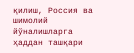қилиш, Россия ва шимолий йўналишларга ҳаддан ташқари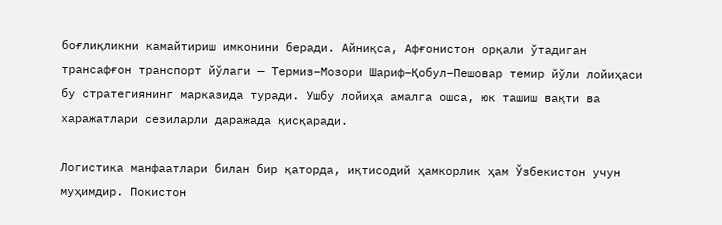боғлиқликни камайтириш имконини беради. Айниқса, Афғонистон орқали ўтадиган трансафғон транспорт йўлаги — Термиз–Мозори Шариф–Қобул–Пешовар темир йўли лойиҳаси бу стратегиянинг марказида туради. Ушбу лойиҳа амалга ошса, юк ташиш вақти ва харажатлари сезиларли даражада қисқаради.

Логистика манфаатлари билан бир қаторда, иқтисодий ҳамкорлик ҳам Ўзбекистон учун муҳимдир. Покистон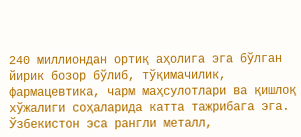240 миллиондан ортиқ аҳолига эга бўлган йирик бозор бўлиб, тўқимачилик, фармацевтика, чарм маҳсулотлари ва қишлоқ хўжалиги соҳаларида катта тажрибага эга. Ўзбекистон эса рангли металл,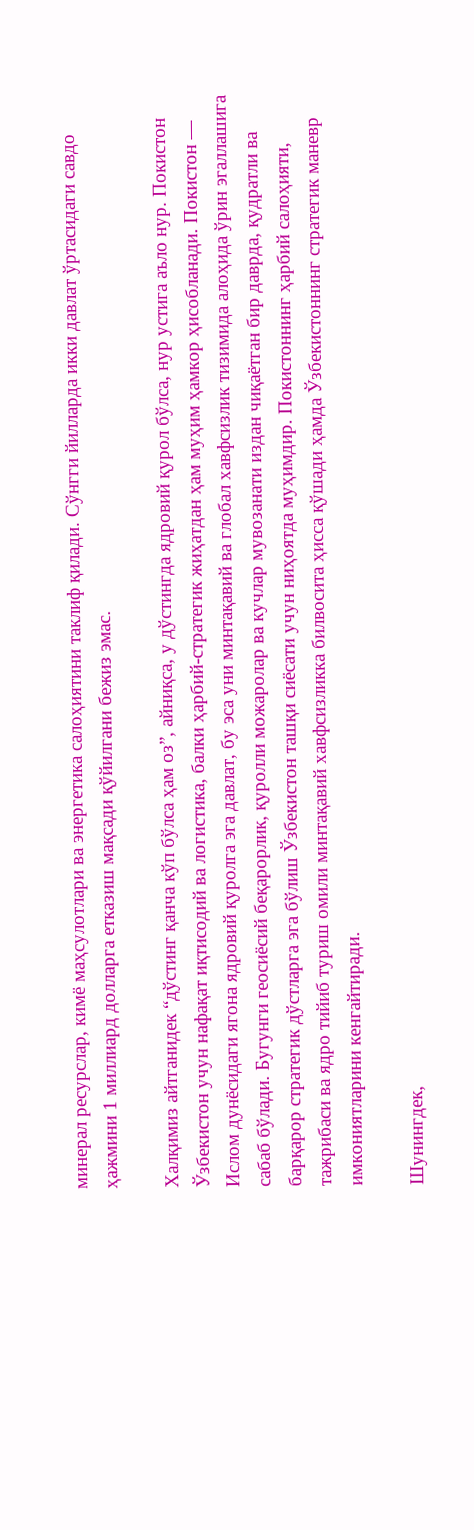минерал ресурслар, кимё маҳсулотлари ва энергетика салоҳиятини таклиф қилади. Сўнгги йилларда икки давлат ўртасидаги савдо ҳажмини 1 миллиард долларга етказиш мақсади қўйилгани бежиз эмас.

Халқимиз айтганидек “дўстинг қанча кўп бўлса ҳам оз”, айниқса, у дўстингда ядровий қурол бўлса, нур устига аъло нур. Покистон Ўзбекистон учун нафақат иқтисодий ва логистика, балки ҳарбий-стратегик жиҳатдан ҳам муҳим ҳамкор ҳисобланади. Покистон — Ислом дунёсидаги ягона ядровий қуролга эга давлат, бу эса уни минтақавий ва глобал хавфсизлик тизимида алоҳида ўрин эгаллашига сабаб бўлади. Бугунги геосиёсий беқарорлик, қуролли можаролар ва кучлар мувозанати издан чиқаётган бир даврда, қудратли ва барқарор стратегик дўстларга эга бўлиш Ўзбекистон ташқи сиёсати учун ниҳоятда муҳимдир. Покистоннинг ҳарбий салоҳияти, тажрибаси ва ядро тийиб туриш омили минтақавий хавфсизликка билвосита ҳисса қўшади ҳамда Ўзбекистоннинг стратегик маневр имкониятларини кенгайтиради.

Шунингдек,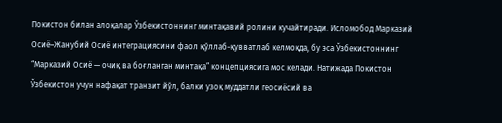Покистон билан алоқалар Ўзбекистоннинг минтақавий ролини кучайтиради. Исломобод Марказий Осиё–Жанубий Осиё интеграциясини фаол қўллаб-қувватлаб келмоқда, бу эса Ўзбекистоннинг “Марказий Осиё — очиқ ва боғланган минтақа” концепциясига мос келади. Натижада Покистон Ўзбекистон учун нафақат транзит йўл, балки узоқ муддатли геосиёсий ва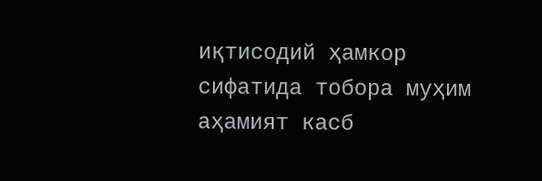иқтисодий ҳамкор сифатида тобора муҳим аҳамият касб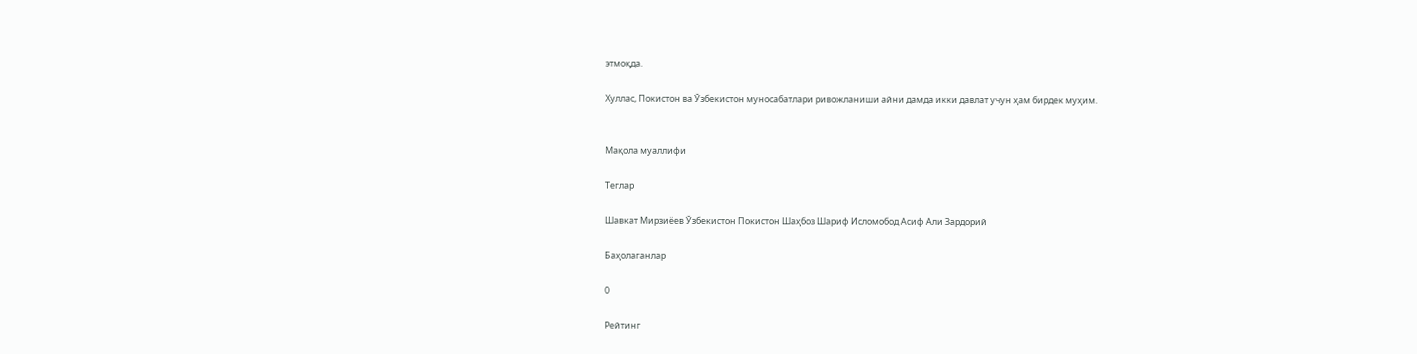этмоқда.

Хуллас, Покистон ва Ўзбекистон муносабатлари ривожланиши айни дамда икки давлат учун ҳам бирдек муҳим.


Мақола муаллифи

Теглар

Шавкат Мирзиёев Ўзбекистон Покистон Шаҳбоз Шариф Исломобод Асиф Али Зардорий

Баҳолаганлар

0

Рейтинг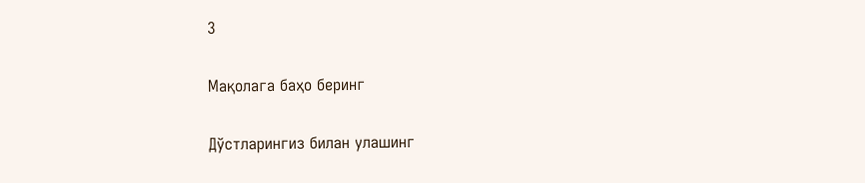3

Мақолага баҳо беринг

Дўстларингиз билан улашинг